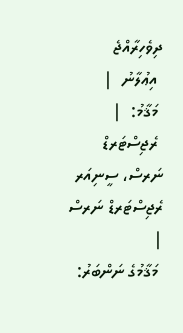ދިވެހިރާއްޖެ
 އިޢުލާނު  |
 މަޤާމު:  |
 ރެޖިސްޓަރޑް ނަރސް، ސީނިއަރ ރެޖިސްޓަރޑް ނަރސް  |
 މަޤާމުގެ ނަންބަރު: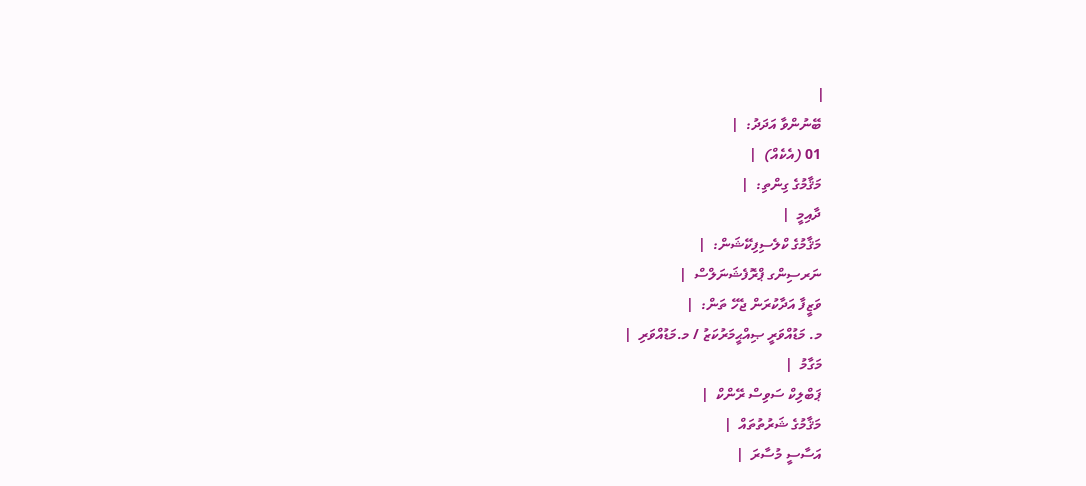|
 ބޭނުންވާ އަދަދު:  |
 01 (އެކެއް)  |
 މަޤާމުގެ ގިންތި:  |
 ދާއިމީ  |
 މަޤާމުގެ ކްލެސިފިކޭޝަން:  |
 ނަރސިންގ ޕްރޮފެޝަނަލްސް  |
 ވަޒީފާ އަދާކުރަން ޖެހޭ ތަން:  |
 މ. މަޑުއްވަރީ ޞިއްޙީމަރުކަޒު / މ.މަޑުއްވަރި  |
 މަގާމު  |
 ޕަބްލިކް ސަވިސް ރޭންކް  |
 މަޤާމުގެ ޝަރުތުތައް  |
 އަސާސީ މުސާރަ  |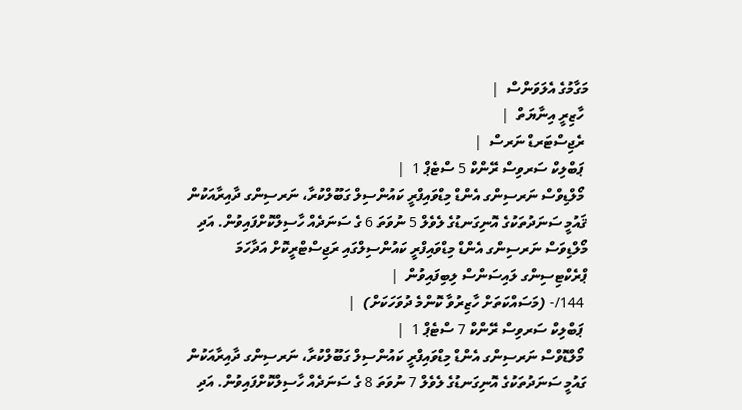މަގާމުގެ އެލަވަންސް  |
 ހާޒިރީ އިނާޔަތް  |
 ރެޖިސްޓަރޑް ނަރސް  |
 ޕަބްލިކް ސަރވިސް ރޭންކް 5 ސްޓެޕް 1  |
 މޯލްޑިވްސް ނަރސިންގ އެންޑް މިޑްވައިފްރީ ކައުންސިލް ގަބޫލްކުރާ، ނަރސިންގ ދާއިރާއަކުން ޤައުމީ ސަނަދުތަކުގެ އޮނިގަނޑުގެ ލެވެލް 5 ނުވަތަ 6 ގެ ސަނަދެއް ހާސިލްކޮށްފައިވުން. އަދި މޯލްޑިވަސް ނަރސިންގ އެންޑް މިޑްވައިފްރީ ކައުންސިލްގައި ރަޖިސްޓްރީކޮށް އަދާހަމަ ޕްރެކްޓިސިންގ ލައިސަންސް ލިބިފައިވުން  |
 144/- (މަސައްކަތަށް ހާޒިރުވާ ކޮންމެ ދުވަހަކަށް)  |
 ޕަބްލިކް ސަރވިސް ރޭންކް 7 ސްޓެޕް 1  |
 މޯލްޑޮވްސް ނަރސިންގ އެންޑް މިޑްވައިފްރީ ކައުންސިލް ގަބޫލްކުރާ، ނަރސިންގ ދާއިރާއަކުން ގައުމީ ސަނަދުތަކުގެ އޮނިގަނޑުގެ ލެވެލް 7 ނުވަތަ 8 ގެ ސަނަދެއް ހާސިލްކޮށްފައިވުން. އަދި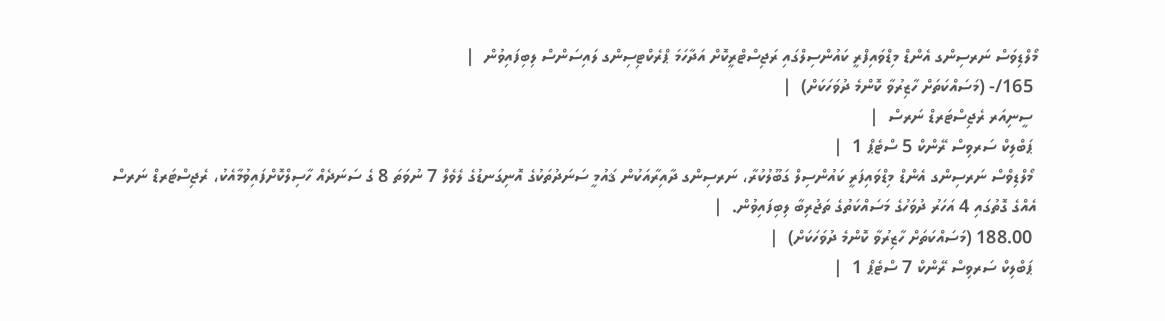މޯލްޑިވަސް ނަރސިންގ އެންޑް މިޑްވައިފްރީ ކައުންސިލްގައި ރަޖިސްޓްރީކޮށް އަދާހަމަ ޕްރެކްޓިސިންގ ލައިސަންސް ލިބިފައިވުން  |
 165/- (މަސައްކަތަށް ހާޒިރުވާ ކޮންމެ ދުވަހަކަށް)  |
 ސީނިއަރ ރެޖިސްޓަރޑް ނަރސް  |
 ޕަބްލިކް ސަރވިސް ރޭންކް 5 ސްޓެޕް 1  |
 މޯލްޑިވްސް ނަރސިންގ އެންޑް މިޑްވައިފަރީ ކައުންސިލް ގަބޫލުކުރާ، ނަރސިންގ ދާއިރާއަކުން ޤައުމީ ސަނަދުތަކުގެ އޮނިގަނޑުގެ ލެވެލް 7 ނުވަތަ 8 ގެ ސަނަދެއް ހާސިލްކޮށްފައިވުމާއެކު، ރެޖިސްޓަރޑް ނަރސް އެއްގެ ގޮތުގައި 4 އަހަރު ދުވަހުގެ މަސައްކަތުގެ ތަޖުރިބާ ލިބިފައިވުން.  |
 188.00 (މަސައްކަތަށް ހާޒިރުވާ ކޮންމެ ދުވަހަކަށް)  |
 ޕަބްލިކް ސަރވިސް ރޭންކް 7 ސްޓެޕް 1  |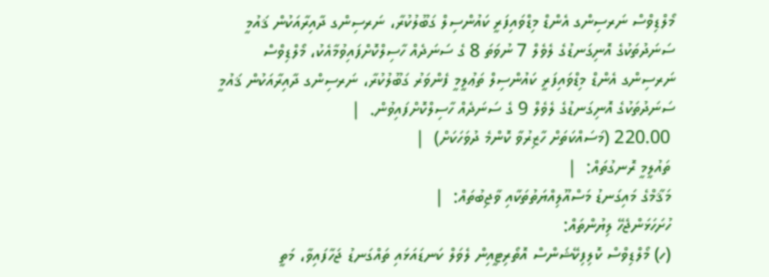މޯލްޑިވްސް ނަރސިންގ އެންޑް މިޑްވައިފަރީ ކައުންސިލް ގަބޫލުކުރާ، ނަރސިންގ ދާއިރާއަކުން ޤައުމީ ސަނަދުތަކުގެ އޮނިގަނޑުގެ ލެވެލް 7 ނުވަތަ 8 ގެ ސަނަދެއް ހާސިލްކޮށްފައިވުމާއެކު، މޯލްޑިވްސް ނަރސިންގ އެންޑް މިޑްވައިފަރީ ކައުންސިލް ތަޢުލީމީ ފެންވަރު ގަބޫލުކުރާ، ނަރސިންގ ދާއިރާއަކުން ޤައުމީ ސަނަދުތަކުގެ އޮނިގަނޑުގެ ލެވެލް 9 ގެ ސަނަދެއް ހާސިލްކޮށްފައިވުން.  |
 220.00 (މަސައްކަތަށް ހާޒިރުވާ ކޮންމެ ދުވަހަކަށް)  |
 ތައުލީމީ ރޮނގުތައް:  |
 މަޤާމްގެ މައިގަނޑު މަސްއޫލިއްޔަތުތަކާއި ވާޖިބުތައް:  |
 ހުށަހަޅަންޖެހޭ ލިޔުންތައް:
 (ހ) މޯލްޑިވްސް ކޮލިފިކޭޝަންސް އޮތޯރިޓީއިން ލެވަލް ކަނޑައަޅައި ތައްގަނޑު ޖަހާފައިވާ، މަތީ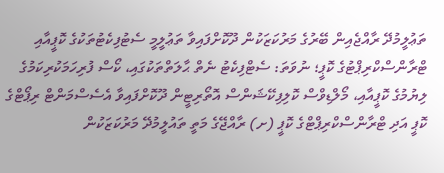ތަޢުލީމުދޭ ރާއްޖެއިން ބޭރުގެ މަރުކަޒަކުން ދޫކޮށްފައިވާ ތަޢުލީމީ ސެޓުފިކެޓުތަކުގެ ކޮޕީއާއި ޓްރާންސްކްރިޕްޓުގެ ކޮޕީ؛ ނުވަތަ: ސެޓްފިކެޓު ނެތް ޙާލަތްތަކުގައި، ކޯސް ފުރިހަމަކުރިކަމުގެ ލިޔުމުގެ ކޮޕީއާއި، މޯލްޑިވްސް ކޮލިފިކޭޝަންސް އޮތޯރިޓީން ދޫކޮށްފައިވާ އެސެސްމަންޓް ރިޕޯޓްގެ ކޮޕީ އަދި ޓްރާންސްކްރިޕްޓްގެ ކޮޕީ (ށ) ރާއްޖޭގެ މަތީ ތައުލީމުދޭ މަރުކަޒަކުން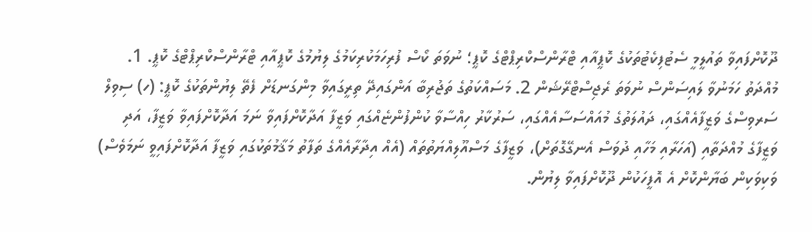ދޫކޮށްފައިވާ ތައުލީމީ ސެޓުފިކެޓުތަކުގެ ކޮޕީއާއި ޓްރާންސްކްރިޕްޓްގެ ކޮޕީ؛ ނުވަތަ ކޯސް ފުރިހަމަކުރިކަމުގެ ލިޔުމުގެ ކޮޕީއާއި ޓްރާންސްކްރިޕްޓްގެ ކޮޕީ. 1. މުއްދަތު ހަމަނުވާ ލައިސަންސް ނުވަތަ ރެޖިސްޓްރޭޝަން 2. މަސައްކަތުގެ ތަޖުރިބާ އަންގައިދޭ ތިރީގައިވާ މިންގަނޑަށް ފެތޭ ލިޔުންތަކުގެ ކޮޕީ: (ހ) ސިވިލް ސަރވިސްގެ ވަޒީފާއެއްގައި، ދައުލަތުގެ މުއައްސަސާއެއްގައި، ސަރުކާރު ހިއްސާވާ ކުންފުންޏެއްގައި ވަޒީފާ އަދާކޮށްފައިވާ ނަމަ އަދާކޮށްފައިވާ ވަޒީފާ، އަދި ވަޒީފާގެ މުއްދަތާއި (އަހަރާއި މަހާއި ދުވަސް އެނގޭގޮތަށް)، ވަޒީފާގެ މަސްއޫލިއްޔަތުތައް (އެއް އިދާރާއެއްގެ ތަފާތު މަޤާމުތަކުގައި ވަޒީފާ އަދާކޮށްފައިވީ ނަމަވެސް) ވަކިވަކިން ބަޔާންކޮށް އެ އޮފީހަކުން ދޫކޮށްފައިވާ ލިޔުން.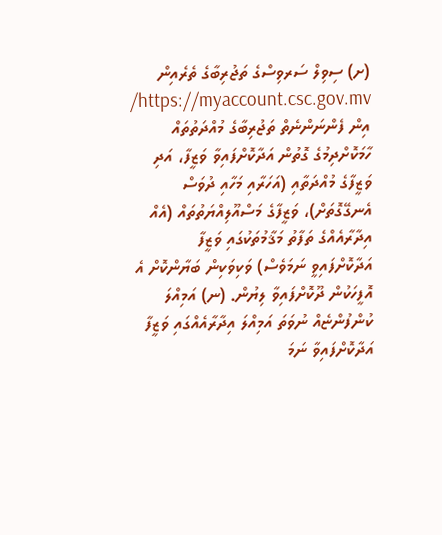(ށ) ސިވިލް ސަރވިސްގެ ތަޖުރިބާގެ ތެރެއިން https://myaccount.csc.gov.mv/ އިން ފެންނަންނެތް ތަޖުރިބާގެ މުއްދަތުތައް ހާމަކޮށްދިމުގެ ގޮތުން އަދާކޮށްފައިވާ ވަޒީފާ، އަދި ވަޒީފާގެ މުއްދަތާއި (އަހަރާއި މަހާއި ދުވަސް އެނގޭގޮތަށް)، ވަޒީފާގެ މަސްއޫލިއްޔަތުތައް (އެއް އިދާރާއެއްގެ ތަފާތު މަޤާމުތަކުގައި ވަޒީފާ އަދާކޮށްފައިވީ ނަމަވެސް) ވަކިވަކިން ބަޔާންކޮށް އެ އޮފީހަކުން ދޫކޮށްފައިވާ ލިޔުން. (ނ) އަމިއްލަ ކުންފުންޏެއް ނުވަތަ އަމިއްލަ އިދާރާއެއްގައި ވަޒީފާ އަދާކޮށްފައިވާ ނަމަ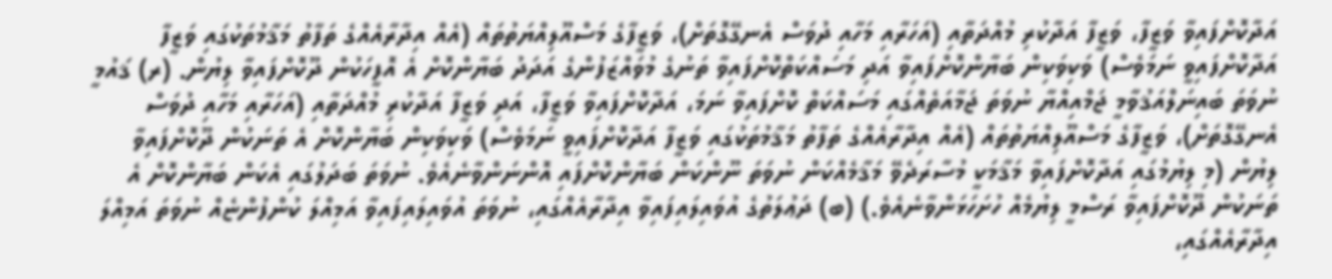އަދާކޮށްފައިވާ ވަޒީފާ، ވަޒީފާ އަދާކުރި މުއްދަތާއި (އަހަރާއި މަހާއި ދުވަސް އެނގޭގޮތަށް)، ވަޒީފާގެ މަސްއޫލިއްޔަތުތައް (އެއް އިދާރާއެއްގެ ތަފާތު މަޤާމުތަކުގައި ވަޒީފާ އަދާކޮށްފައިވީ ނަމަވެސް) ވަކިވަކިން ބަޔާންކޮށްފައިވާ އަދި މަސައްކަތްކޮށްފައިވާ ތަނުގެ މުވައްޒަފުންގެ އަދަދު ބަޔާންކޮށް އެ އޮފީހަކުން ދޫކޮށްފައިވާ ލިޔުން. (ރ) ޤައުމީ ނުވަތަ ބައިނަލްއަޤުވާމީ ޖަމްއިއްޔާ ނުވަތަ ޖަމާއަތެއްގައި މަސައްކަތް ކޮށްފައިވާ ނަމަ، އަދާކޮށްފައިވާ ވަޒީފާ، އަދި ވަޒީފާ އަދާކުރި މުއްދަތާއި (އަހަރާއި މަހާއި ދުވަސް އެނގޭގޮތަށް)، ވަޒީފާގެ މަސްއޫލިއްޔަތުތައް (އެއް އިދާރާއެއްގެ ތަފާތު މަޤާމުތަކުގައި ވަޒީފާ އަދާކޮށްފައިވީ ނަމަވެސް) ވަކިވަކިން ބަޔާންކޮށް އެ ތަނަކުން ދޫކޮށްފައިވާ ލިޔުން (މި ލިޔުމުގައި އަދާކޮށްފައިވާ މަޤާމަކީ މުސާރަދެވޭ މަޤާމެއްކަން ނުވަތަ ނޫންކަން ބަޔާންކޮށްފައި އޮންނަންވާނެއެވެ. ނުވަތަ ބަދަލުގައި އެކަން ބަޔާންކޮށް އެ ތަނަކުން ދޫކޮށްފައިވާ ރަސްމީ ލިޔުމެއް ހުށަހަޅަންވާނެއެވެ.) (ބ) ދަޢުލަތުގެ އުވައިލައިފައިވާ އިދާރާއެއްގައި، ނުވަތަ އުވައިލައިފައިވާ އަމިއްލަ ކުންފުންޏެއް ނުވަތަ އަމިއްލަ އިދާރާއެއްގައި،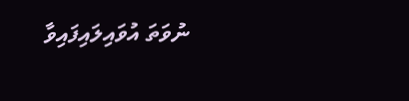ނުވަތަ އުވައިލައިފައިވާ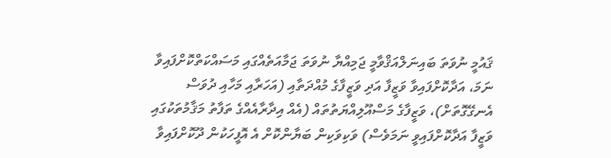ޤައުމީ ނުވަތަ ބައިނަލްއަޤްވާމީ ޖަމިއްޔާ ނުވަތަ ޖަމާއަތެއްގައި މަސައްކަތްކޮށްފައިވާ ނަމަ، އަދާކޮށްފައިވާ ވަޒީފާ އަދި ވަޒީފާގެ މުއްދަތާއި (އަހަރާއި މަހާއި ދުވަސް އެނގޭގޮތަށް)، ވަޒީފާގެ މަސްއޫލިއްޔަތުތައް (އެއް އިދާރާއެއްގެ ތަފާތު މަޤާމުތަކުގައި ވަޒީފާ އަދާކޮށްފައިވީ ނަމަވެސް) ވަކިވަކިން ބަޔާންކޮށް އެ އޮފީހަކުން ދޫކޮށްފައިވާ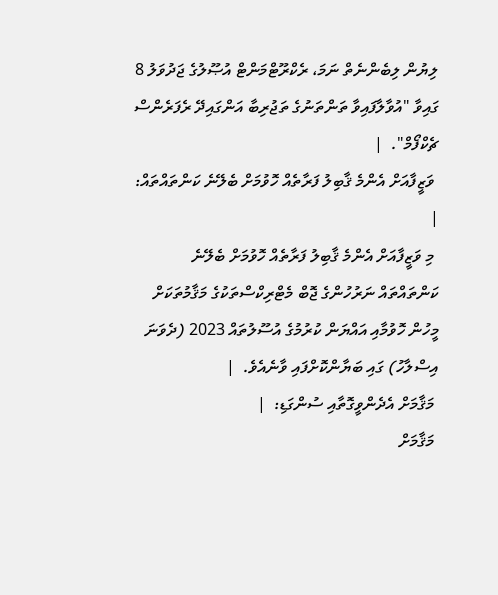ލިޔުން ލިބެންނެތް ނަމަ، ރެކްރޫޓްމަންޓް އުޞޫލުގެ ޖަދުވަލު 8 ގައިވާ "އުވާލާފައިވާ ތަންތަނުގެ ތަޖުރިބާ އަންގައިދޭ ރެފަރެންސް ޗެކްފޯމް".  |
 ވަޒީފާއަށް އެންމެ ޤާބިލު ފަރާތެއް ހޮވުމަށް ބެލޭނެ ކަންތައްތައް:  |
 މި ވަޒީފާއަށް އެންމެ ޤާބިލު ފަރާތެއް ހޮވުމަށް ބެލޭނެ ކަންތައްތައް ނަރުހުންގެ ޖޮބް މެޓްރިކްސްތަކުގެ މަޤާމުތަކަށް މީހުން ހޮވުމާއި އައްޔަން ކުރުމުގެ އުސޫލުތައް 2023 (ދެވަނަ އިސްލާހު) ގައި ބަޔާންކޮށްފައި ވާނެއެވެ.  |
 މަޤާމަށް އެދެންވީގޮތާއި ސުންގަޑި:  |
 މަޤާމަށް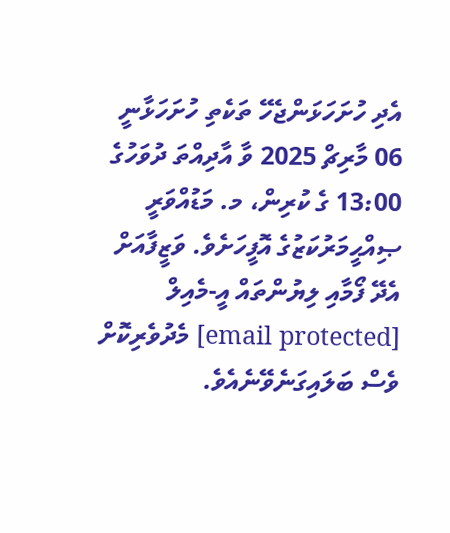އެދި ހުށަހަޅަންޖެހޭ ތަކެތި ހުށަހަޅާނީ 06 މާރިޗް 2025 ވާ އާދިއްތަ ދުވަހުގެ 13:00 ގެ ކުރިން، މ. މަޑުއްވަރީ ޞިއްޙީމަރުކަޒުގެ އޮފީހަށެވެ. ވަޒީފާއަށް އެދޭ ފޯމާއި ލިޔުންތައް އީ-މެއިލް [email protected] މެދުވެރިކޮށް ވެސް ބަލައިގަނެވޭނެއެވެ.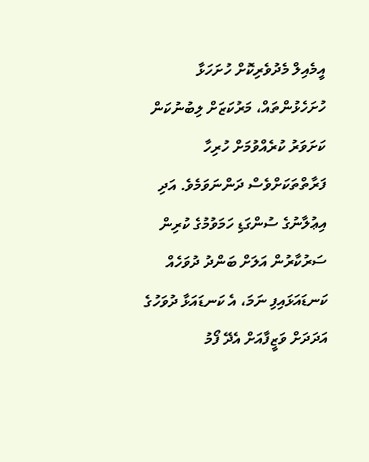އީމެއިލް މެދުވެރިކޮށް ހުށަހަޅާ ހުށަހެޅުންތައް، މަރުކަޒަށް ލިބުނުކަން ކަށަވަރު ކުރެއްވުމަށް ހުރިހާ ފަރާތްތަކަށްވެސް ދަންނަވަމެވެ. އަދި އިޢުލާނުގެ ސުންގަޑި ހަމަވުމުގެ ކުރިން ސަރުކާރުން އަލަށް ބަންދު ދުވަހެއް ކަނޑައަޅައިފި ނަމަ، އެ ކަނޑައަޅާ ދުވަހުގެ އަދަދަށް ވަޒީފާއަށް އެދޭ ފޯމު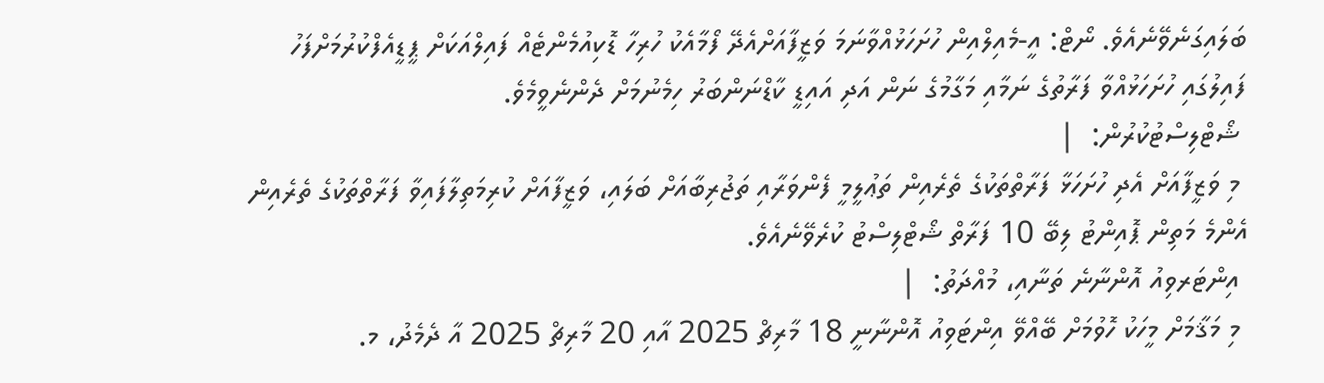ބަލައިގަނެވޭނެއެވެ. ނޯޓް: އީ-މެއިލްއިން ހުށަހަޅުއްވާނަމަ ވަޒީފާއަށްއެދޭ ފޯމާއެކު ހުރިހާ ޑޮކިއުމެންޓެއް ފައިލްއަކަށް ޕީޑީއެފްކުރުމަށްފަހު ފައިލުގައި ހުށަހަޅުއްވާ ފަރާތުގެ ނަމާއި މަގާމުގެ ނަން އަދި އައިޑީ ކާޑްނަންބަރު ހިމެނުމަށް ދެންނެވީމެވެ.
 ޝޯޓްލިސްޓުކުރުން:  |
 މި ވަޒީފާއަށް އެދި ހުށަހަޅާ ފަރާތްތަކުގެ ތެރެއިން ތަޢުލީމީ ފެންވަރާއި ތަޖުރިބާއަށް ބަލައި، ވަޒީފާއަށް ކުރިމަތިލާފައިވާ ފަރާތްތަކުގެ ތެރެއިން އެންމެ މަތިން ޕޮއިންޓު ލިބޭ 10 ފަރާތް ޝޯޓްލިސްޓު ކުރެވޭނެއެވެ.
 އިންޓަރވިއު އޮންނާނެ ތަނާއި، މުއްދަތު:  |
 މި މަޤާމަށް މީހަކު ހޮވުމަށް ބޭއްވޭ އިންޓަވިއު އޮންނާނީ 18 މާރިޗް 2025 އާއި 20 މާރިޗް 2025 އާ ދެމެދު، މ.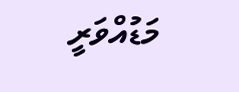މަޑުއްވަރީ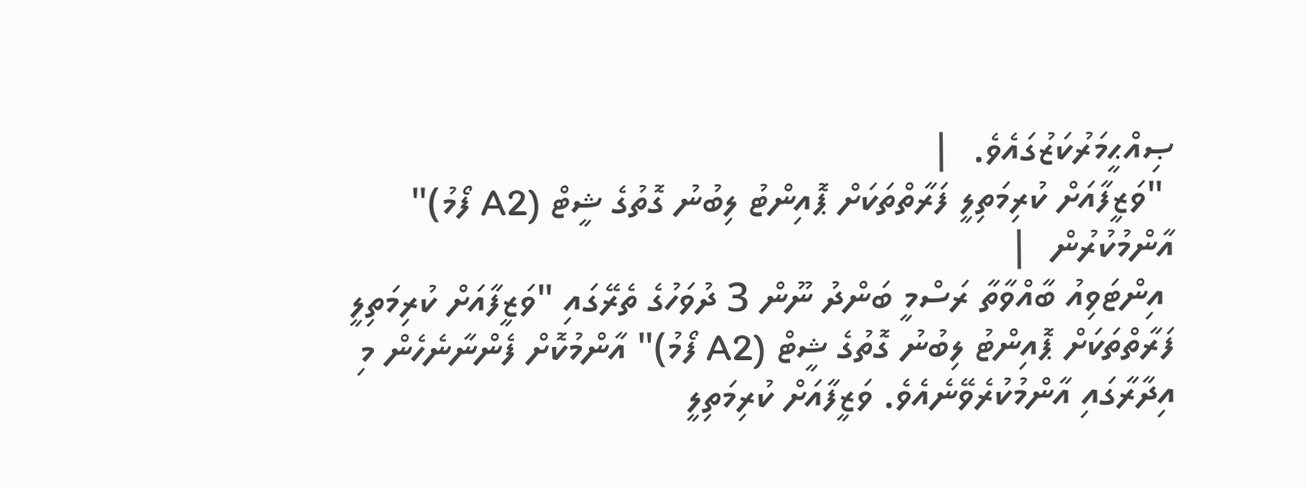ޞިއްޙީމަރުކަޒުގައެވެ.  |
 "ވަޒީފާއަށް ކުރިމަތިލީ ފަރާތްތަކަށް ޕޮއިންޓު ލިބުނު ގޮތުގެ ޝީޓް (A2 ފޯމު)" އާންމުކުރުން  |
 އިންޓަވިއު ބާއްވާތާ ރަސްމީ ބަންދު ނޫން 3 ދުވަހުގެ ތެރޭގައި "ވަޒީފާއަށް ކުރިމަތިލީ ފަރާތްތަކަށް ޕޮއިންޓު ލިބުނު ގޮތުގެ ޝީޓް (A2 ފޯމު)" އާންމުކޮށް ފެންނާނެހެން މި އިދާރާގައި އާންމުކުރެވޭނެއެވެ. ވަޒީފާއަށް ކުރިމަތިލީ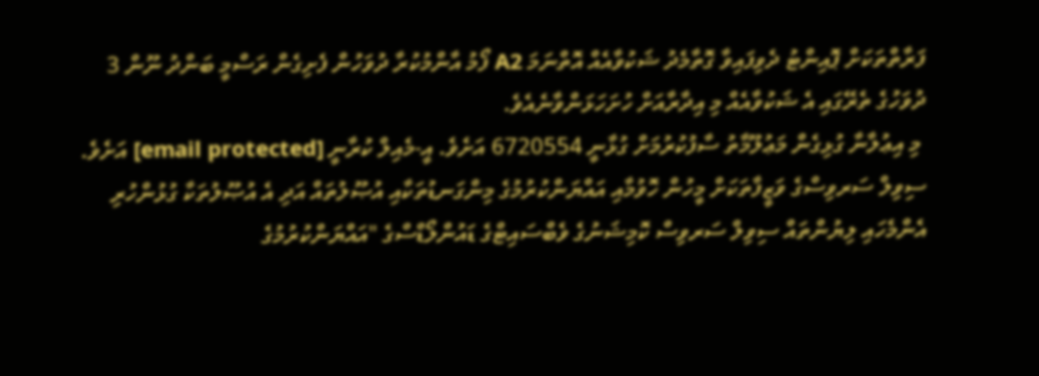ފަރާތްތަކަށް ޕޮއިންޓު ދެވިފައިވާ ގޮތާމެދު ޝަކުވާއެއް އޮތްނަމަ A2 ފޯމު އާންމުކުރާ ދުވަހުން ފެށިގެން ރަސްމީ ބަންދު ނޫން 3 ދުވަހުގެ ތެރޭގައި އެ ޝަކުވާއެއް މި އިދާރާއަށް ހުށަހަޅަންވާނެއެވެ.
 މި އިޢުލާނާ ގުޅިގެން މަޢުލޫމާތު ސާފުކުރުމަށް ގުޅާނީ 6720554 އަށެވެ. އީ-މެއިލް ކުރާނީ [email protected] އަށެވެ. ސިވިލް ސަރވިސްގެ ވަޒީފާތަކަށް މީހުން ހޮވުމާއި އައްޔަންކުރުމުގެ މިންގަނޑުތަކާއި އުޞޫލުތައް އަދި އެ އުޞޫލުތަކާ ގުޅުންހުރި އެންމެހައި ލިޔުންތައް ސިވިލް ސަރވިސް ކޮމިޝަނުގެ ވެބްސައިޓްގެ ޑައުންލޯޑްސްގެ "އައްޔަންކުރުމުގެ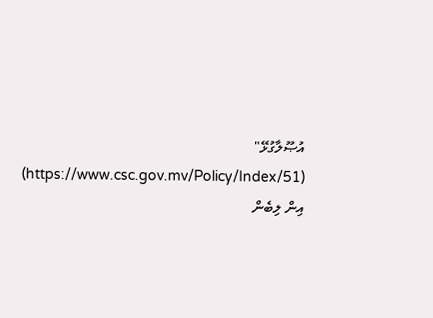އުޞޫލާގުޅޭ" (https://www.csc.gov.mv/Policy/Index/51) އިން ލިބެން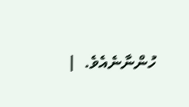ހުންނާނެއެވެ.  |